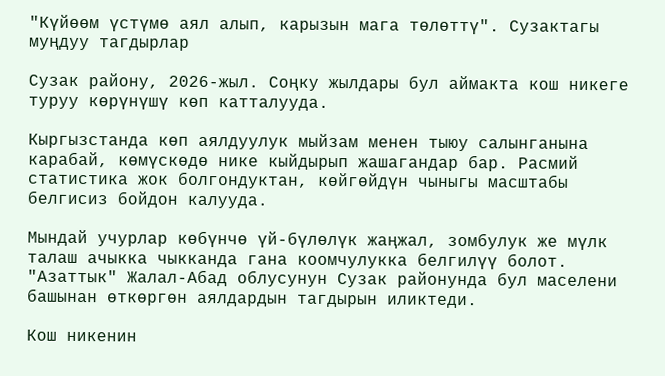"Күйөөм үстүмө аял алып, карызын мага төлөттү". Сузактагы муңдуу тагдырлар

Сузак району, 2026-жыл. Соңку жылдары бул аймакта кош никеге туруу көрүнүшү көп катталууда.

Кыргызстанда көп аялдуулук мыйзам менен тыюу салынганына карабай, көмүскөдө нике кыйдырып жашагандар бар. Расмий статистика жок болгондуктан, көйгөйдүн чыныгы масштабы белгисиз бойдон калууда.

Мындай учурлар көбүнчө үй-бүлөлүк жаңжал, зомбулук же мүлк талаш ачыкка чыкканда гана коомчулукка белгилүү болот. "Азаттык" Жалал-Абад облусунун Сузак районунда бул маселени башынан өткөргөн аялдардын тагдырын иликтеди.

Кош никенин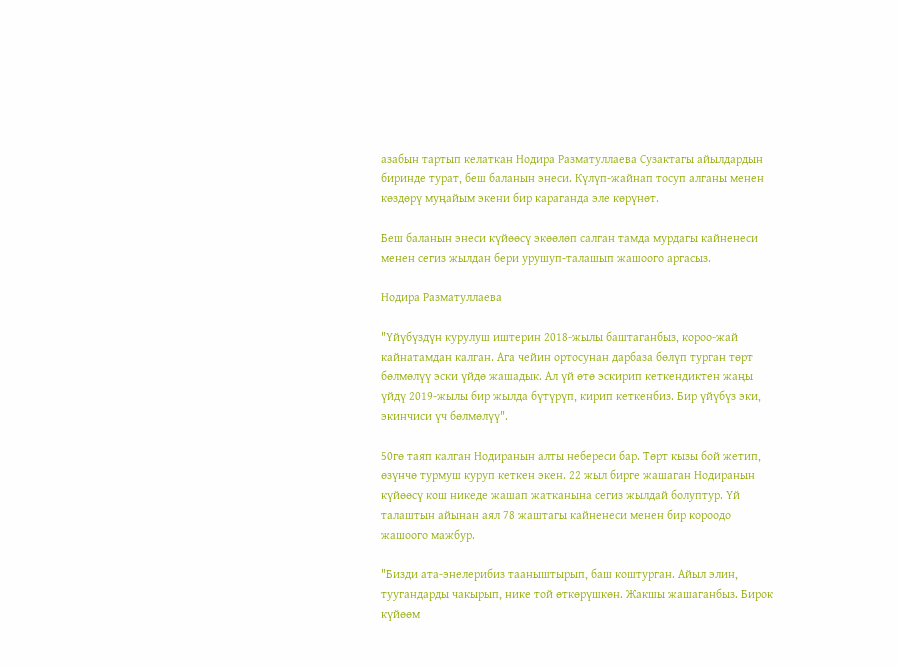азабын тартып келаткан Нодира Разматуллаева Сузактагы айылдардын биринде турат, беш баланын энеси. Күлүп-жайнап тосуп алганы менен көздөрү муңайым экени бир караганда эле көрүнөт.

Беш баланын энеси күйөөсү экөөлөп салган тамда мурдагы кайненеси менен сегиз жылдан бери урушуп-талашып жашоого аргасыз.

Нодира Разматуллаева

"Үйүбүздүн курулуш иштерин 2018-жылы баштаганбыз, короо-жай кайнатамдан калган. Ага чейин ортосунан дарбаза бөлүп турган төрт бөлмөлүү эски үйдө жашадык. Ал үй өтө эскирип кеткендиктен жаңы үйдү 2019-жылы бир жылда бүтүрүп, кирип кеткенбиз. Бир үйүбүз эки, экинчиси үч бөлмөлүү".

50гө таяп калган Нодиранын алты небереси бар. Төрт кызы бой жетип, өзүнчө турмуш куруп кеткен экен. 22 жыл бирге жашаган Нодиранын күйөөсү кош никеде жашап жатканына сегиз жылдай болуптур. Үй талаштын айынан аял 78 жаштагы кайненеси менен бир короодо жашоого мажбур.

"Бизди ата-энелерибиз тааныштырып, баш коштурган. Айыл элин, туугандарды чакырып, нике той өткөрүшкөн. Жакшы жашаганбыз. Бирок күйөөм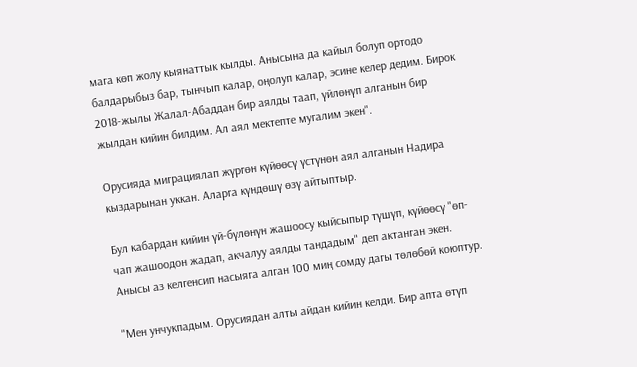мага көп жолу кыянаттык кылды. Анысына да кайыл болуп ортодо балдарыбыз бар, тынчып калар, оңолуп калар, эсине келер дедим. Бирок 2018-жылы Жалал-Абаддан бир аялды таап, үйлөнүп алганын бир жылдан кийин билдим. Ал аял мектепте мугалим экен".

Орусияда миграциялап жүргөн күйөөсү үстүнөн аял алганын Надира кыздарынан уккан. Аларга күндөшү өзү айтыптыр.

Бул кабардан кийин үй-бүлөнүн жашоосу кыйсыпыр түшүп, күйөөсү "өп-чап жашоодон жадап, акчалуу аялды тандадым" деп актанган экен. Анысы аз келгенсип насыяга алган 100 миң сомду дагы төлөбөй коюптур.

"Мен унчукпадым. Орусиядан алты айдан кийин келди. Бир апта өтүп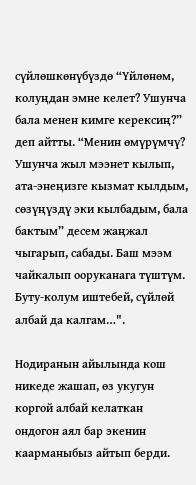сүйлөшкөнүбүздө “Үйлөнөм, колуңдан эмне келет? Ушунча бала менен кимге керексиң?” деп айтты. “Менин өмүрүмчү? Ушунча жыл мээнет кылып, ата-энеңизге кызмат кылдым, сөзүңүздү эки кылбадым, бала бактым” десем жаңжал чыгарып, сабады. Баш мээм чайкалып ооруканага түштүм. Буту-колум иштебей, сүйлөй албай да калгам…".

Нодиранын айылында кош никеде жашап, өз укугун коргой албай келаткан ондогон аял бар экенин каарманыбыз айтып берди.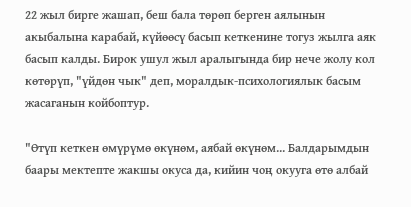22 жыл бирге жашап, беш бала төрөп берген аялынын акыбалына карабай, күйөөсү басып кеткенине тогуз жылга аяк басып калды. Бирок ушул жыл аралыгында бир нече жолу кол көтөрүп, "үйдөн чык" деп, моралдык-психологиялык басым жасаганын койбоптур.

"Өтүп кеткен өмүрүмө өкүнөм, аябай өкүнөм... Балдарымдын баары мектепте жакшы окуса да, кийин чоң окууга өтө албай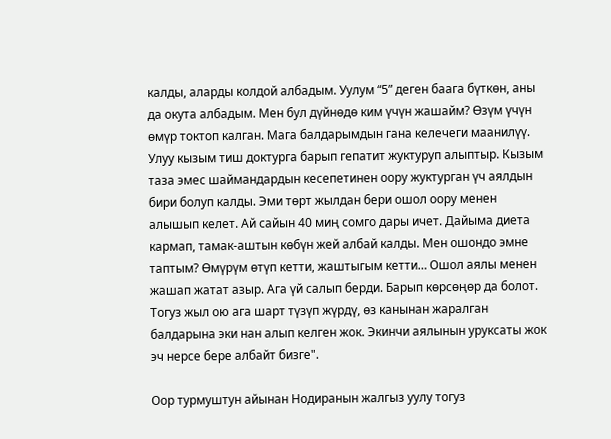калды, аларды колдой албадым. Уулум “5” деген баага бүткөн, аны да окута албадым. Мен бул дүйнөдө ким үчүн жашайм? Өзүм үчүн өмүр токтоп калган. Мага балдарымдын гана келечеги маанилүү. Улуу кызым тиш доктурга барып гепатит жуктуруп алыптыр. Кызым таза эмес шаймандардын кесепетинен оору жуктурган үч аялдын бири болуп калды. Эми төрт жылдан бери ошол оору менен алышып келет. Ай сайын 40 миң сомго дары ичет. Дайыма диета кармап, тамак-аштын көбүн жей албай калды. Мен ошондо эмне таптым? Өмүрүм өтүп кетти, жаштыгым кетти… Ошол аялы менен жашап жатат азыр. Ага үй салып берди. Барып көрсөңөр да болот. Тогуз жыл ою ага шарт түзүп жүрдү, өз канынан жаралган балдарына эки нан алып келген жок. Экинчи аялынын уруксаты жок эч нерсе бере албайт бизге".

Оор турмуштун айынан Нодиранын жалгыз уулу тогуз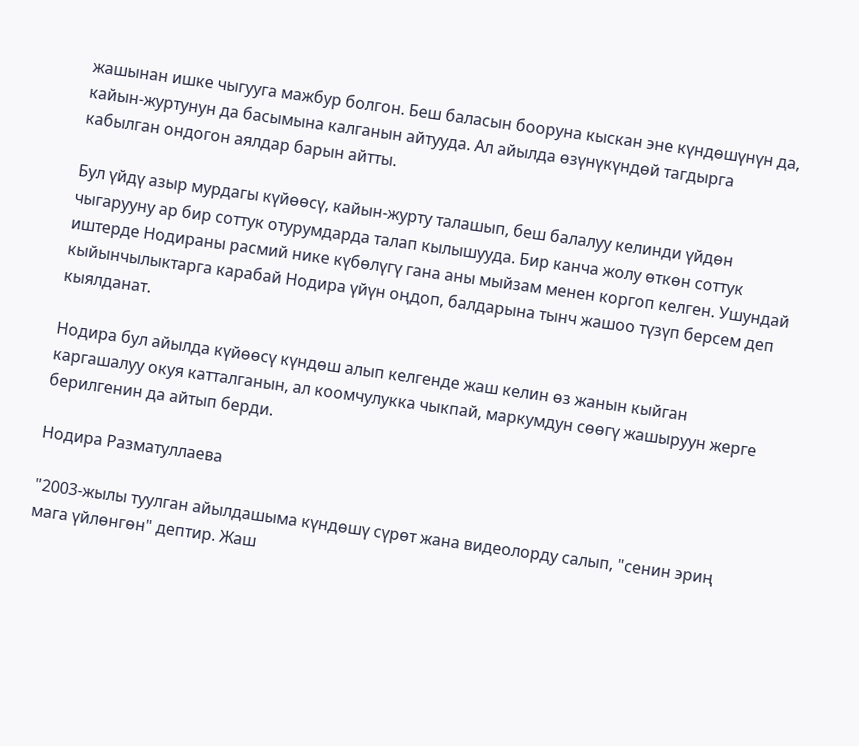жашынан ишке чыгууга мажбур болгон. Беш баласын бооруна кыскан эне күндөшүнүн да, кайын-журтунун да басымына калганын айтууда. Ал айылда өзүнүкүндөй тагдырга кабылган ондогон аялдар барын айтты.

Бул үйдү азыр мурдагы күйөөсү, кайын-журту талашып, беш балалуу келинди үйдөн чыгарууну ар бир соттук отурумдарда талап кылышууда. Бир канча жолу өткөн соттук иштерде Нодираны расмий нике күбөлүгү гана аны мыйзам менен коргоп келген. Ушундай кыйынчылыктарга карабай Нодира үйүн оңдоп, балдарына тынч жашоо түзүп берсем деп кыялданат.

Нодира бул айылда күйөөсү күндөш алып келгенде жаш келин өз жанын кыйган каргашалуу окуя катталганын, ал коомчулукка чыкпай, маркумдун сөөгү жашыруун жерге берилгенин да айтып берди.

Нодира Разматуллаева

"2003-жылы туулган айылдашыма күндөшү сүрөт жана видеолорду салып, "сенин эриң мага үйлөнгөн" дептир. Жаш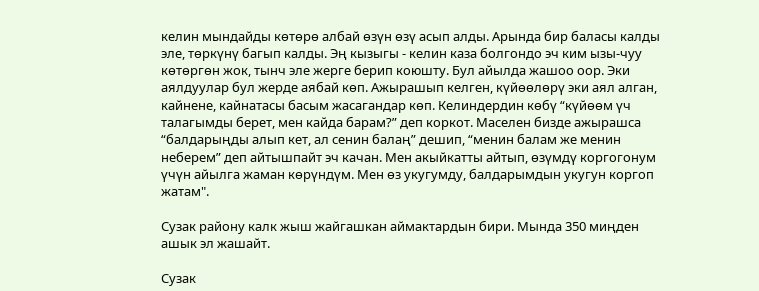келин мындайды көтөрө албай өзүн өзү асып алды. Арында бир баласы калды эле, төркүнү багып калды. Эң кызыгы - келин каза болгондо эч ким ызы-чуу көтөргөн жок, тынч эле жерге берип коюшту. Бул айылда жашоо оор. Эки аялдуулар бул жерде аябай көп. Ажырашып келген, күйөөлөрү эки аял алган, кайнене, кайнатасы басым жасагандар көп. Келиндердин көбү “күйөөм үч талагымды берет, мен кайда барам?” деп коркот. Маселен бизде ажырашса “балдарыңды алып кет, ал сенин балаң” дешип, “менин балам же менин неберем” деп айтышпайт эч качан. Мен акыйкатты айтып, өзүмдү коргогонум үчүн айылга жаман көрүндүм. Мен өз укугумду, балдарымдын укугун коргоп жатам".

Сузак району калк жыш жайгашкан аймактардын бири. Мында 350 миңден ашык эл жашайт.

Сузак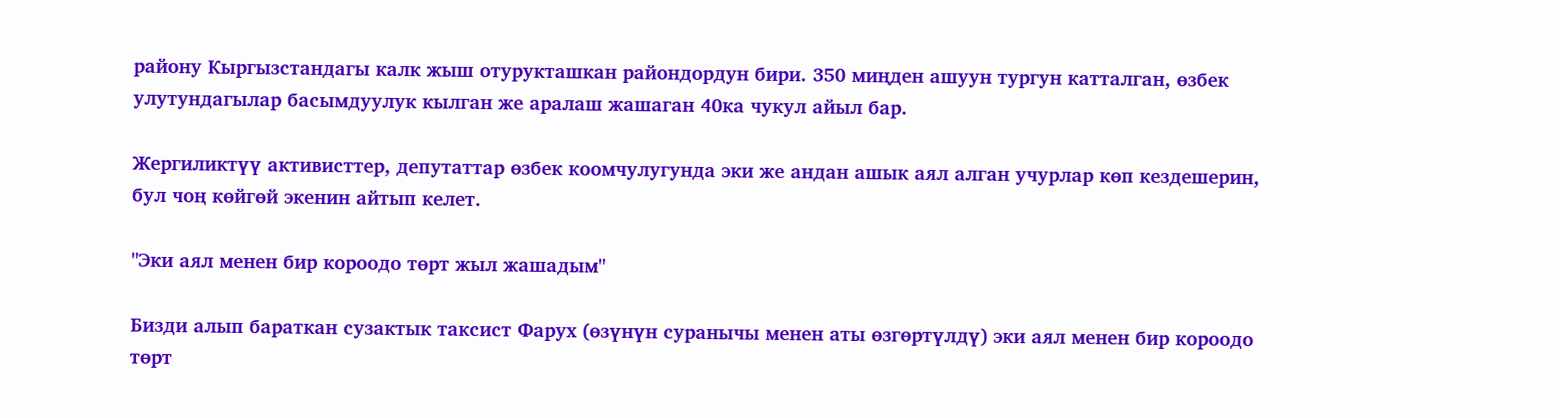району Кыргызстандагы калк жыш отурукташкан райондордун бири. 350 миңден ашуун тургун катталган, өзбек улутундагылар басымдуулук кылган же аралаш жашаган 40ка чукул айыл бар.

Жергиликтүү активисттер, депутаттар өзбек коомчулугунда эки же андан ашык аял алган учурлар көп кездешерин, бул чоң көйгөй экенин айтып келет.

"Эки аял менен бир короодо төрт жыл жашадым"

Бизди алып бараткан сузактык таксист Фарух (өзүнүн суранычы менен аты өзгөртүлдү) эки аял менен бир короодо төрт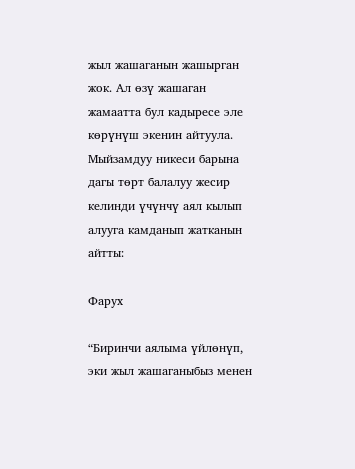жыл жашаганын жашырган жок. Ал өзү жашаган жамаатта бул кадыресе эле көрүнүш экенин айтуула. Мыйзамдуу никеси барына дагы төрт балалуу жесир келинди үчүнчү аял кылып алууга камданып жатканын айтты:

Фарух

“Биринчи аялыма үйлөнүп, эки жыл жашаганыбыз менен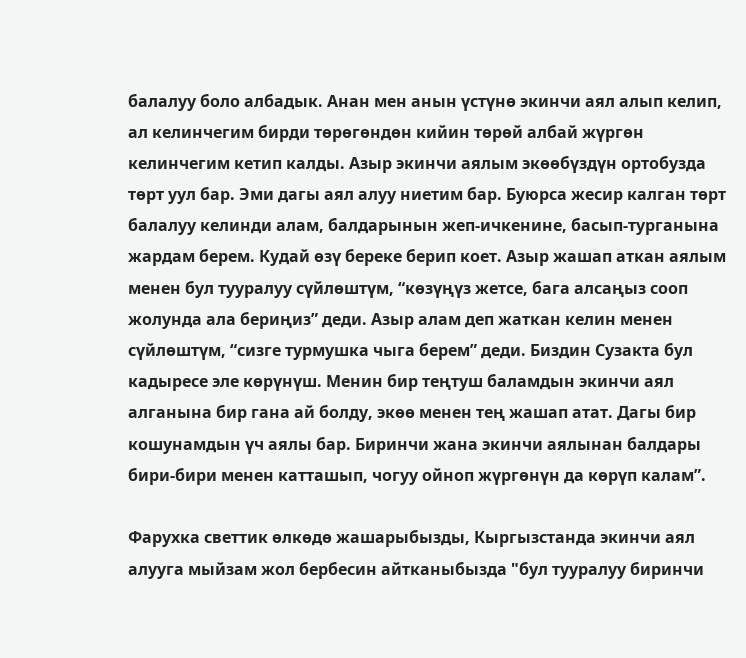балалуу боло албадык. Анан мен анын үстүнө экинчи аял алып келип, ал келинчегим бирди төрөгөндөн кийин төрөй албай жүргөн келинчегим кетип калды. Азыр экинчи аялым экөөбүздүн ортобузда төрт уул бар. Эми дагы аял алуу ниетим бар. Буюрса жесир калган төрт балалуу келинди алам, балдарынын жеп-ичкенине, басып-турганына жардам берем. Кудай өзү береке берип коет. Азыр жашап аткан аялым менен бул тууралуу сүйлөштүм, “көзүңүз жетсе, бага алсаңыз сооп жолунда ала бериңиз” деди. Азыр алам деп жаткан келин менен сүйлөштүм, “сизге турмушка чыга берем” деди. Биздин Сузакта бул кадыресе эле көрүнүш. Менин бир теңтуш баламдын экинчи аял алганына бир гана ай болду, экөө менен тең жашап атат. Дагы бир кошунамдын үч аялы бар. Биринчи жана экинчи аялынан балдары бири-бири менен катташып, чогуу ойноп жүргөнүн да көрүп калам”.

Фарухка светтик өлкөдө жашарыбызды, Кыргызстанда экинчи аял алууга мыйзам жол бербесин айтканыбызда "бул тууралуу биринчи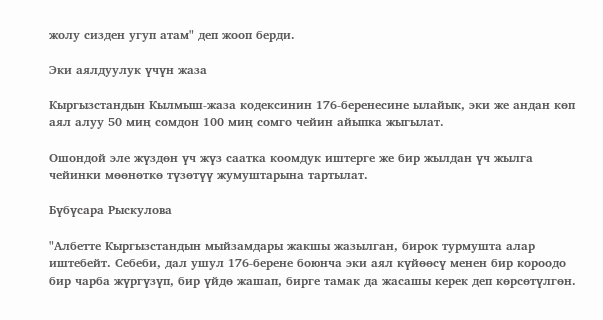жолу сизден угуп атам" деп жооп берди.

Эки аялдуулук үчүн жаза

Кыргызстандын Кылмыш-жаза кодексинин 176-беренесине ылайык, эки же андан көп аял алуу 50 миң сомдон 100 миң сомго чейин айыпка жыгылат.

Ошондой эле жүздөн үч жүз саатка коомдук иштерге же бир жылдан үч жылга чейинки мөөнөткө түзөтүү жумуштарына тартылат.

Бүбүсара Рыскулова

"Албетте Кыргызстандын мыйзамдары жакшы жазылган, бирок турмушта алар иштебейт. Себеби, дал ушул 176-берене боюнча эки аял күйөөсү менен бир короодо бир чарба жүргүзүп, бир үйдө жашап, бирге тамак да жасашы керек деп көрсөтүлгөн.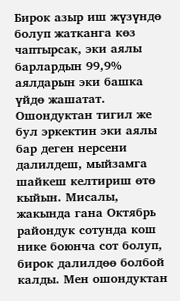Бирок азыр иш жүзүндө болуп жатканга көз чаптырсак, эки аялы барлардын 99,9% аялдарын эки башка үйдө жашатат. Ошондуктан тигил же бул эркектин эки аялы бар деген нерсени далилдеш, мыйзамга шайкеш келтириш өтө кыйын. Мисалы, жакында гана Октябрь райондук сотунда кош нике боюнча сот болуп, бирок далилдөө болбой калды. Мен ошондуктан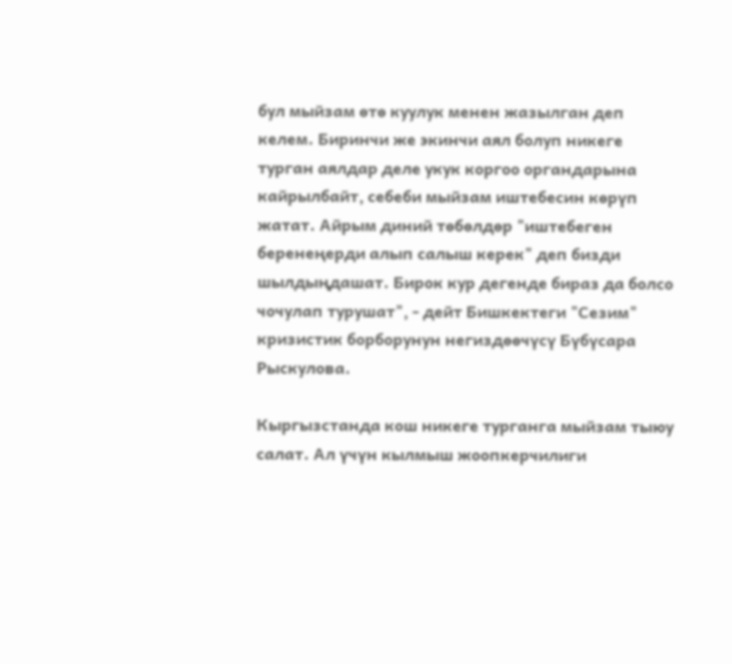бул мыйзам өтө куулук менен жазылган деп келем. Биринчи же экинчи аял болуп никеге турган аялдар деле укук коргоо органдарына кайрылбайт, себеби мыйзам иштебесин көрүп жатат. Айрым диний төбөлдөр "иштебеген беренеңерди алып салыш керек" деп бизди шылдыңдашат. Бирок кур дегенде бираз да болсо чочулап турушат", - дейт Бишкектеги "Сезим" кризистик борборунун негиздөөчүсү Бүбүсара Рыскулова.

Кыргызстанда кош никеге турганга мыйзам тыюу салат. Ал үчүн кылмыш жоопкерчилиги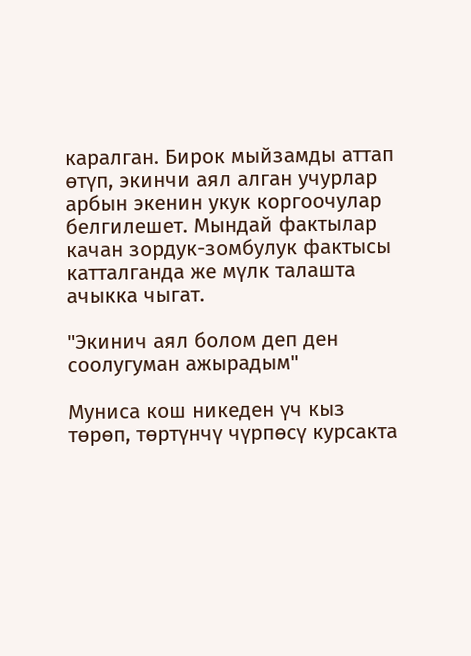каралган. Бирок мыйзамды аттап өтүп, экинчи аял алган учурлар арбын экенин укук коргоочулар белгилешет. Мындай фактылар качан зордук-зомбулук фактысы катталганда же мүлк талашта ачыкка чыгат.

"Экинич аял болом деп ден соолугуман ажырадым"

Муниса кош никеден үч кыз төрөп, төртүнчү чүрпөсү курсакта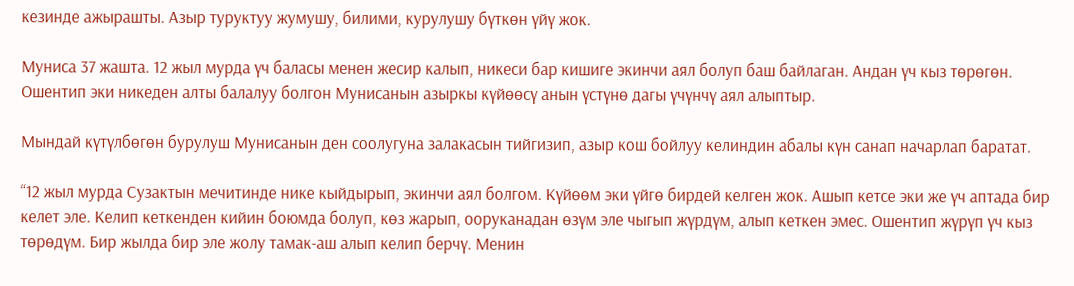кезинде ажырашты. Азыр туруктуу жумушу, билими, курулушу бүткөн үйү жок.

Муниса 37 жашта. 12 жыл мурда үч баласы менен жесир калып, никеси бар кишиге экинчи аял болуп баш байлаган. Андан үч кыз төрөгөн. Ошентип эки никеден алты балалуу болгон Мунисанын азыркы күйөөсү анын үстүнө дагы үчүнчү аял алыптыр.

Мындай күтүлбөгөн бурулуш Мунисанын ден соолугуна залакасын тийгизип, азыр кош бойлуу келиндин абалы күн санап начарлап баратат.

“12 жыл мурда Сузактын мечитинде нике кыйдырып, экинчи аял болгом. Күйөөм эки үйгө бирдей келген жок. Ашып кетсе эки же үч аптада бир келет эле. Келип кеткенден кийин боюмда болуп, көз жарып, ооруканадан өзүм эле чыгып жүрдүм, алып кеткен эмес. Ошентип жүрүп үч кыз төрөдүм. Бир жылда бир эле жолу тамак-аш алып келип берчү. Менин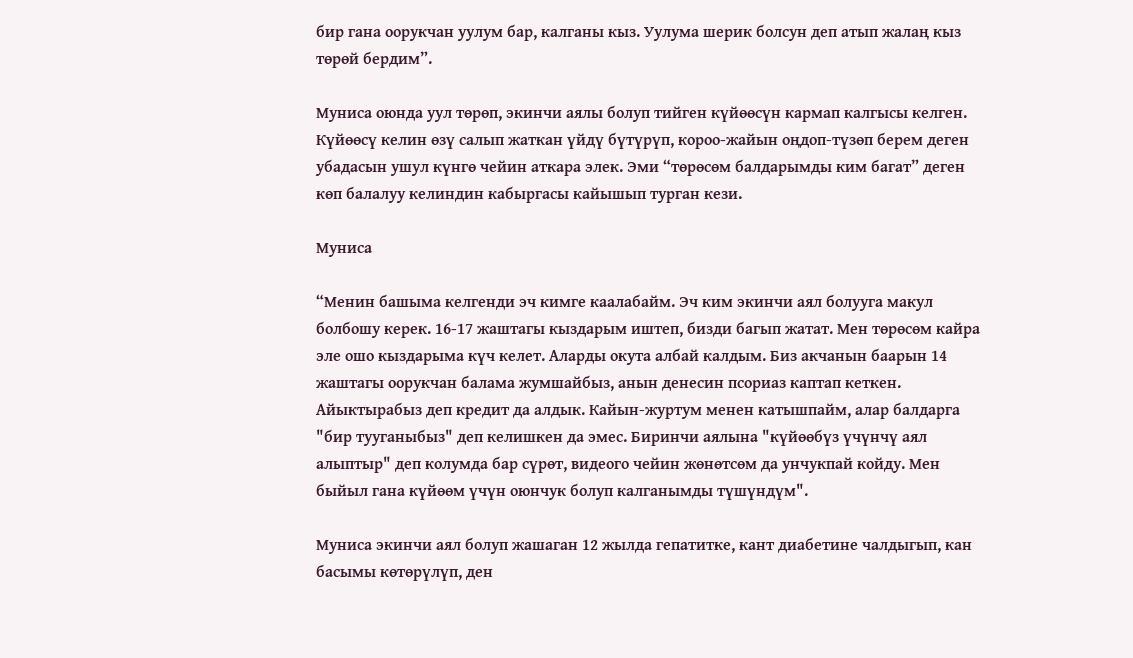бир гана оорукчан уулум бар, калганы кыз. Уулума шерик болсун деп атып жалаң кыз төрөй бердим”.

Муниса оюнда уул төрөп, экинчи аялы болуп тийген күйөөсүн кармап калгысы келген. Күйөөсү келин өзү салып жаткан үйдү бүтүрүп, короо-жайын оңдоп-түзөп берем деген убадасын ушул күнгө чейин аткара элек. Эми “төрөсөм балдарымды ким багат” деген көп балалуу келиндин кабыргасы кайышып турган кези.

Муниса

“Менин башыма келгенди эч кимге каалабайм. Эч ким экинчи аял болууга макул болбошу керек. 16-17 жаштагы кыздарым иштеп, бизди багып жатат. Мен төрөсөм кайра эле ошо кыздарыма күч келет. Аларды окута албай калдым. Биз акчанын баарын 14 жаштагы оорукчан балама жумшайбыз, анын денесин псориаз каптап кеткен. Айыктырабыз деп кредит да алдык. Кайын-журтум менен катышпайм, алар балдарга "бир тууганыбыз" деп келишкен да эмес. Биринчи аялына "күйөөбүз үчүнчү аял алыптыр" деп колумда бар сүрөт, видеого чейин жөнөтсөм да унчукпай койду. Мен быйыл гана күйөөм үчүн оюнчук болуп калганымды түшүндүм".

Муниса экинчи аял болуп жашаган 12 жылда гепатитке, кант диабетине чалдыгып, кан басымы көтөрүлүп, ден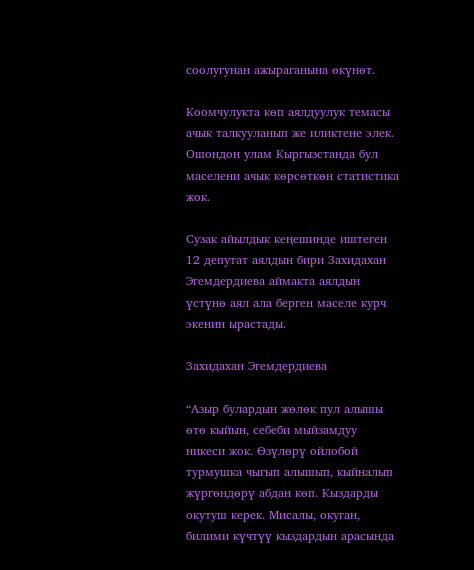соолугунан ажыраганына өкүнөт.

Коомчулукта көп аялдуулук темасы ачык талкууланып же иликтене элек. Ошондон улам Кыргызстанда бул маселени ачык көрсөткөн статистика жок.

Сузак айылдык кеңешинде иштеген 12 депутат аялдын бири Захидахан Эгемдердиева аймакта аялдын үстүнө аял ала берген маселе курч экенин ырастады.

Захидахан Эгемдердиева

“Азыр булардын жөлөк пул алышы өтө кыйын, себеби мыйзамдуу никеси жок. Өзүлөрү ойлобой турмушка чыгып алышып, кыйналып жүргөндөрү абдан көп. Кыздарды окутуш керек. Мисалы, окуган, билими күчтүү кыздардын арасында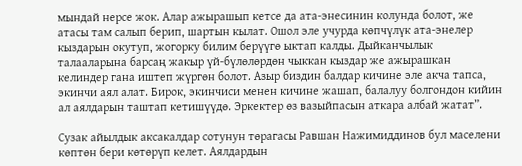мындай нерсе жок. Алар ажырашып кетсе да ата-энесинин колунда болот, же атасы там салып берип, шартын кылат. Ошол эле учурда көпчүлүк ата-энелер кыздарын окутуп, жогорку билим берүүгө ыктап калды. Дыйканчылык талааларына барсаң жакыр үй-бүлөлөрдөн чыккан кыздар же ажырашкан келиндер гана иштеп жүргөн болот. Азыр биздин балдар кичине эле акча тапса, экинчи аял алат. Бирок, экинчиси менен кичине жашап, балалуу болгондон кийин ал аялдарын таштап кетишүүдө. Эркектер өз вазыйпасын аткара албай жатат”.

Сузак айылдык аксакалдар сотунун төрагасы Равшан Нажимиддинов бул маселени көптөн бери көтөрүп келет. Аялдардын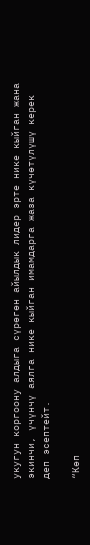укугун коргоону алдыга сүрөгөн айылдык лидер эрте нике кыйган жана экинчи, үчүнчү аялга нике кыйган имамдарга жаза күчөтүлүшү керек деп эсептейт.

“Көп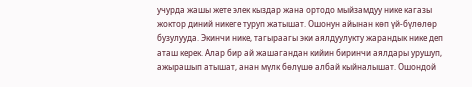учурда жашы жете элек кыздар жана ортодо мыйзамдуу нике кагазы жоктор диний никеге туруп жатышат. Ошонун айынан көп үй-бүлөлөр бузулууда. Экинчи нике, тагыраагы эки аялдуулукту жарандык нике деп аташ керек. Алар бир ай жашагандан кийин биринчи аялдары урушуп, ажырашып атышат, анан мүлк бөлүшө албай кыйналышат. Ошондой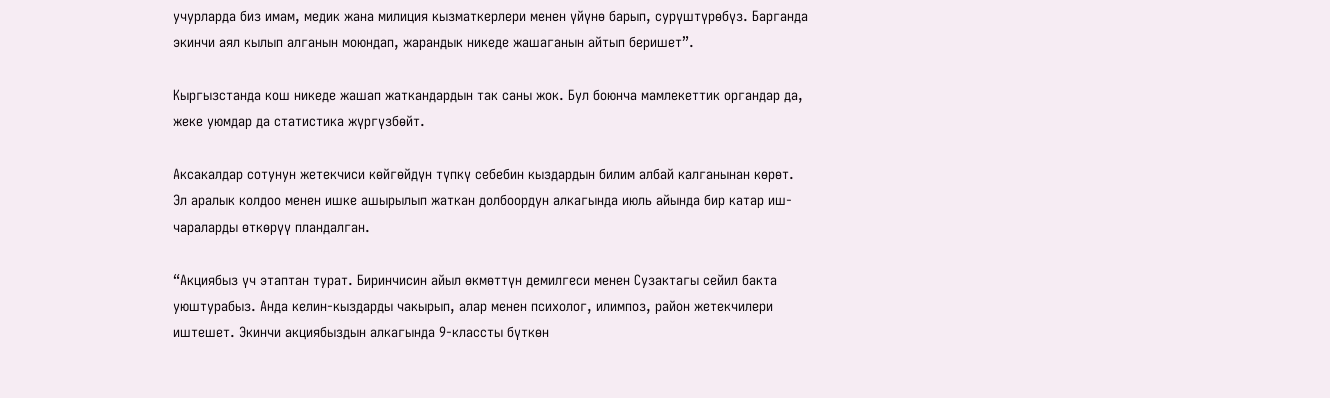учурларда биз имам, медик жана милиция кызматкерлери менен үйүнө барып, сурүштүрөбүз. Барганда экинчи аял кылып алганын моюндап, жарандык никеде жашаганын айтып беришет”.

Кыргызстанда кош никеде жашап жаткандардын так саны жок. Бул боюнча мамлекеттик органдар да, жеке уюмдар да статистика жүргүзбөйт.

Аксакалдар сотунун жетекчиси көйгөйдүн түпкү себебин кыздардын билим албай калганынан көрөт. Эл аралык колдоо менен ишке ашырылып жаткан долбоордун алкагында июль айында бир катар иш-чараларды өткөрүү пландалган.

“Акциябыз үч этаптан турат. Биринчисин айыл өкмөттүн демилгеси менен Сузактагы сейил бакта уюштурабыз. Анда келин-кыздарды чакырып, алар менен психолог, илимпоз, район жетекчилери иштешет. Экинчи акциябыздын алкагында 9-классты бүткөн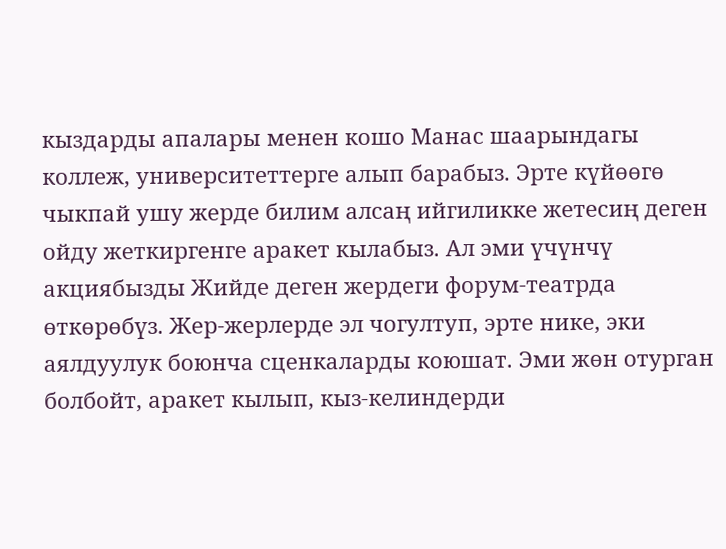кыздарды апалары менен кошо Манас шаарындагы коллеж, университеттерге алып барабыз. Эрте күйөөгө чыкпай ушу жерде билим алсаң ийгиликке жетесиң деген ойду жеткиргенге аракет кылабыз. Ал эми үчүнчү акциябызды Жийде деген жердеги форум-театрда өткөрөбүз. Жер-жерлерде эл чогултуп, эрте нике, эки аялдуулук боюнча сценкаларды коюшат. Эми жөн отурган болбойт, аракет кылып, кыз-келиндерди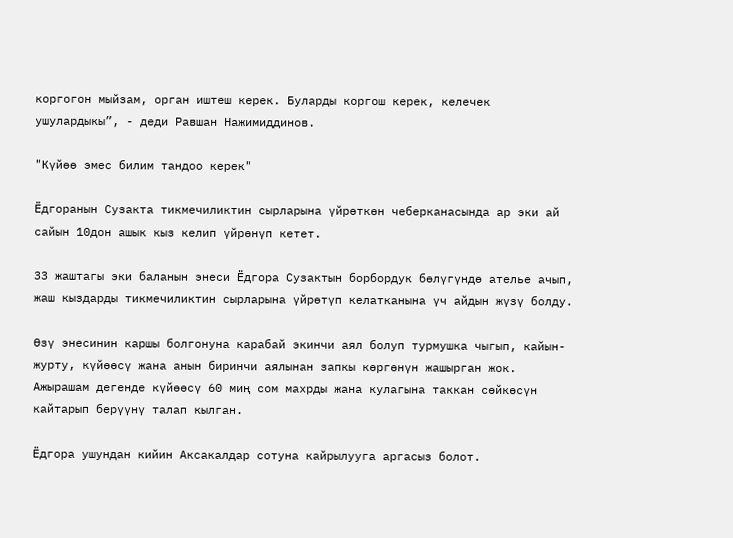коргогон мыйзам, орган иштеш керек. Буларды коргош керек, келечек ушулардыкы”, - деди Равшан Нажимиддинов.

"Күйөө эмес билим тандоо керек"

Ёдгоранын Сузакта тикмечиликтин сырларына үйрөткөн чеберканасында ар эки ай сайын 10дон ашык кыз келип үйрөнүп кетет.

33 жаштагы эки баланын энеси Ёдгора Сузактын борбордук бөлүгүндө ателье ачып, жаш кыздарды тикмечиликтин сырларына үйрөтүп келатканына үч айдын жүзү болду.

Өзү энесинин каршы болгонуна карабай экинчи аял болуп турмушка чыгып, кайын-журту, күйөөсү жана анын биринчи аялынан запкы көргөнүн жашырган жок. Ажырашам дегенде күйөөсү 60 миң сом махрды жана кулагына таккан сөйкөсүн кайтарып берүүнү талап кылган.

Ёдгора ушундан кийин Аксакалдар сотуна кайрылууга аргасыз болот.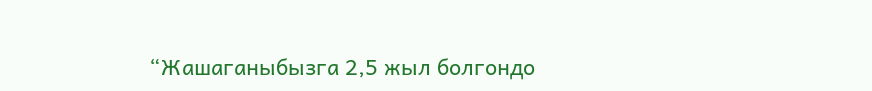“Жашаганыбызга 2,5 жыл болгондо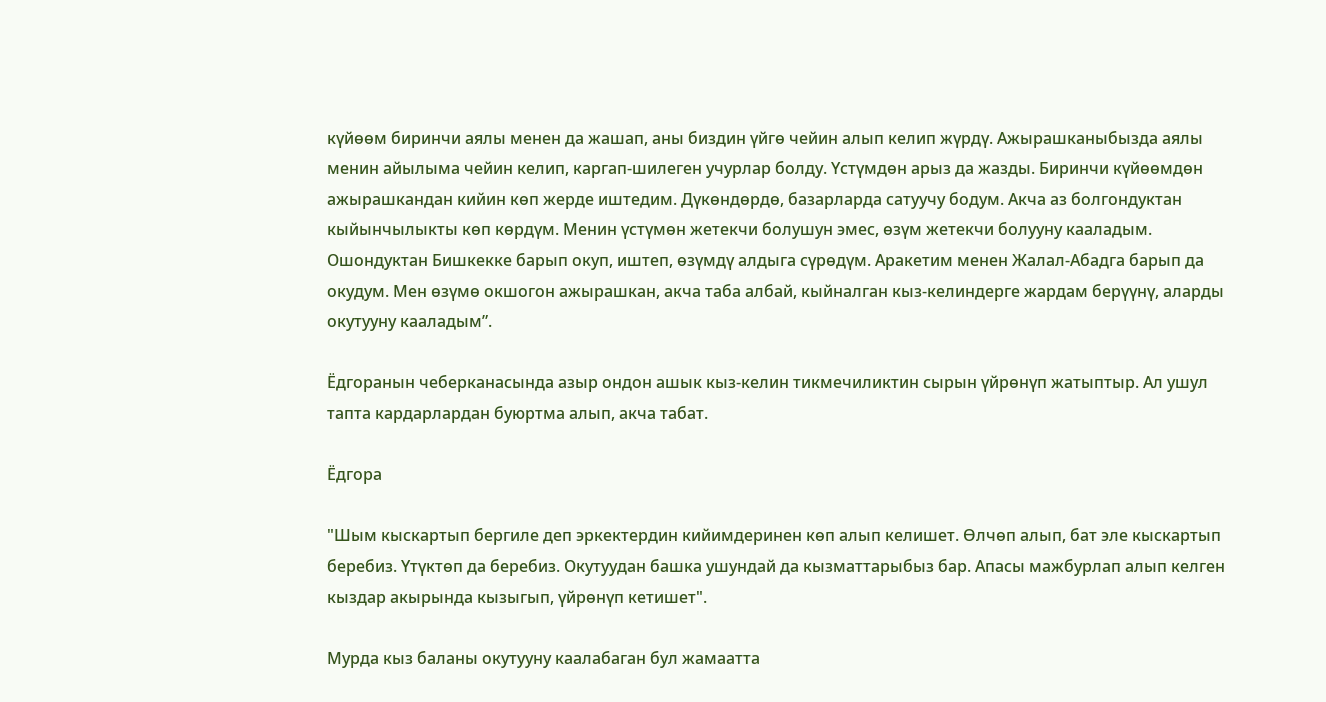күйөөм биринчи аялы менен да жашап, аны биздин үйгө чейин алып келип жүрдү. Ажырашканыбызда аялы менин айылыма чейин келип, каргап-шилеген учурлар болду. Үстүмдөн арыз да жазды. Биринчи күйөөмдөн ажырашкандан кийин көп жерде иштедим. Дүкөндөрдө, базарларда сатуучу бодум. Акча аз болгондуктан кыйынчылыкты көп көрдүм. Менин үстүмөн жетекчи болушун эмес, өзүм жетекчи болууну кааладым. Ошондуктан Бишкекке барып окуп, иштеп, өзүмдү алдыга сүрөдүм. Аракетим менен Жалал-Абадга барып да окудум. Мен өзүмө окшогон ажырашкан, акча таба албай, кыйналган кыз-келиндерге жардам берүүнү, аларды окутууну кааладым”.

Ёдгоранын чеберканасында азыр ондон ашык кыз-келин тикмечиликтин сырын үйрөнүп жатыптыр. Ал ушул тапта кардарлардан буюртма алып, акча табат.

Ёдгора

"Шым кыскартып бергиле деп эркектердин кийимдеринен көп алып келишет. Өлчөп алып, бат эле кыскартып беребиз. Үтүктөп да беребиз. Окутуудан башка ушундай да кызматтарыбыз бар. Апасы мажбурлап алып келген кыздар акырында кызыгып, үйрөнүп кетишет".

Мурда кыз баланы окутууну каалабаган бул жамаатта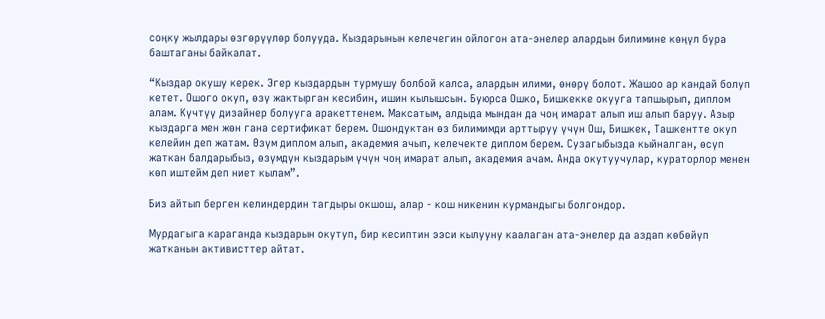соңку жылдары өзгөрүүлөр болууда. Кыздарынын келечегин ойлогон ата-энелер алардын билимине көңүл бура баштаганы байкалат.

“Кыздар окушу керек. Эгер кыздардын турмушу болбой калса, алардын илими, өнөрү болот. Жашоо ар кандай болуп кетет. Ошого окуп, өзү жактырган кесибин, ишин кылышсын. Буюрса Ошко, Бишкекке окууга тапшырып, диплом алам. Күчтүү дизайнер болууга аракеттенем. Максатым, алдыда мындан да чоң имарат алып иш алып баруу. Азыр кыздарга мен жөн гана сертификат берем. Ошондуктан өз билимимди арттыруу үчүн Ош, Бишкек, Ташкентте окуп келейин деп жатам. Өзүм диплом алып, академия ачып, келечекте диплом берем. Сузагыбызда кыйналган, өсүп жаткан балдарыбыз, өзүмдүн кыздарым үчүн чоң имарат алып, академия ачам. Анда окутуучулар, кураторлор менен көп иштейм деп ниет кылам”.

Биз айтып берген келиндердин тагдыры окшош, алар - кош никенин курмандыгы болгондор.

Мурдагыга караганда кыздарын окутуп, бир кесиптин ээси кылууну каалаган ата-энелер да аздап көбөйүп жатканын активисттер айтат.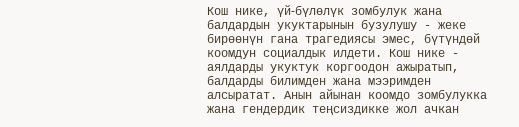Кош нике, үй‑бүлөлүк зомбулук жана балдардын укуктарынын бузулушу - жеке бирөөнүн гана трагедиясы эмес, бүтүндөй коомдун социалдык илдети. Кош нике - аялдарды укуктук коргоодон ажыратып, балдарды билимден жана мээримден алсыратат. Анын айынан коомдо зомбулукка жана гендердик теңсиздикке жол ачкан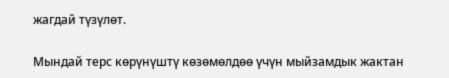жагдай түзүлөт.

Мындай терс көрүнүштү көзөмөлдөө үчүн мыйзамдык жактан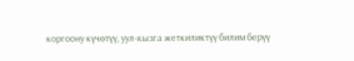коргоону күчөтүү, уул-кызга жеткиликтүү билим берүү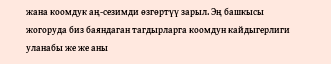жана коомдук аң‑сезимди өзгөртүү зарыл. Эң башкысы жогоруда биз баяндаган тагдырларга коомдун кайдыгерлиги уланабы же же аны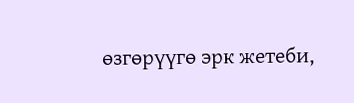өзгөрүүгө эрк жетеби,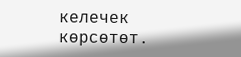келечек көрсөтөт.